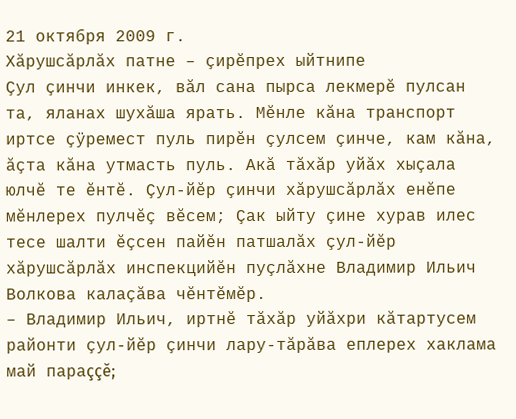21 октября 2009 г.
Хăрушсăрлăх патне – çирĕпрех ыйтнипе
Çул çинчи инкек, вăл сана пырса лекмерĕ пулсан та, яланах шухăша ярать. Мĕнле кăна транспорт иртсе çÿремест пуль пирĕн çулсем çинче, кам кăна, ăçта кăна утмасть пуль. Акă тăхăр уйăх хыçала юлчĕ те ĕнтĕ. Çул-йĕр çинчи хăрушсăрлăх енĕпе мĕнлерех пулчĕç вĕсем; Çак ыйту çине хурав илес тесе шалти ĕçсен пайĕн патшалăх çул-йĕр хăрушсăрлăх инспекцийĕн пуçлăхне Владимир Ильич Волкова калаçăва чĕнтĕмĕр.
– Владимир Ильич, иртнĕ тăхăр уйăхри кăтартусем районти çул-йĕр çинчи лару-тăрăва еплерех хаклама май параççĕ;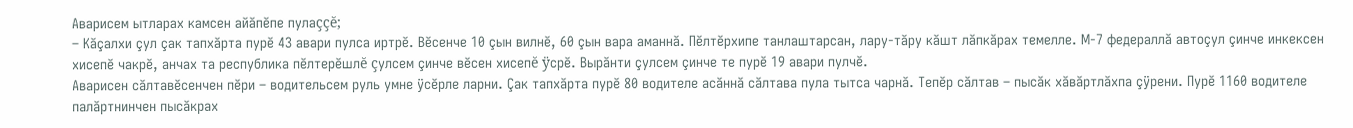Аварисем ытларах камсен айăпĕпе пулаççĕ;
– Кăçалхи çул çак тапхăрта пурĕ 43 авари пулса иртрĕ. Вĕсенче 10 çын вилнĕ, 60 çын вара аманнă. Пĕлтĕрхипе танлаштарсан, лару-тăру кăшт лăпкăрах темелле. М-7 федераллă автоçул çинче инкексен хисепĕ чакрĕ, анчах та республика пĕлтерĕшлĕ çулсем çинче вĕсен хисепĕ ÿсрĕ. Вырăнти çулсем çинче те пурĕ 19 авари пулчĕ.
Аварисен сăлтавĕсенчен пĕри – водительсем руль умне ÿсĕрле ларни. Çак тапхăрта пурĕ 80 водителе асăннă сăлтава пула тытса чарнă. Тепĕр сăлтав – пысăк хăвăртлăхпа çÿрени. Пурĕ 1160 водителе палăртнинчен пысăкрах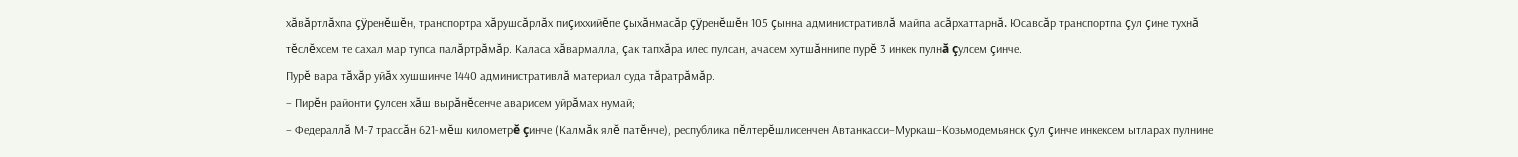хăвăртлăхпа çÿренĕшĕн, транспортра хăрушсăрлăх пиçиххийĕпе çыхăнмасăр çÿренĕшĕн 105 çынна административлă майпа асăрхаттарнă. Юсавсăр транспортпа çул çине тухнă тĕслĕхсем те сахал мар тупса палăртрăмăр. Каласа хăвармалла, çак тапхăра илес пулсан, ачасем хутшăннипе пурĕ 3 инкек пулнă çулсем çинче.
Пурĕ вара тăхăр уйăх хушшинче 1440 административлă материал суда тăратрăмăр.
– Пирĕн районти çулсен хăш вырăнĕсенче аварисем уйрăмах нумай;
– Федераллă М-7 трассăн 621-мĕш километрĕ çинче (Калмăк ялĕ патĕнче), республика пĕлтерĕшлисенчен Автанкасси–Муркаш–Козьмодемьянск çул çинче инкексем ытларах пулнине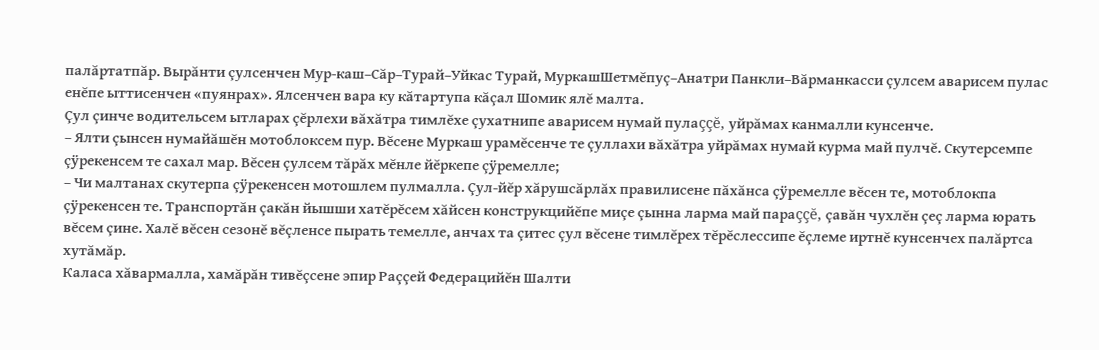палăртатпăр. Вырăнти çулсенчен Мур-каш–Сăр–Турай–Уйкас Турай, МуркашШетмĕпуç–Анатри Панкли–Вăрманкасси çулсем аварисем пулас енĕпе ыттисенчен «пуянрах». Ялсенчен вара ку кăтартупа кăçал Шомик ялĕ малта.
Çул çинче водительсем ытларах çĕрлехи вăхăтра тимлĕхе çухатнипе аварисем нумай пулаççĕ, уйрăмах канмалли кунсенче.
– Ялти çынсен нумайăшĕн мотоблоксем пур. Вĕсене Муркаш урамĕсенче те çуллахи вăхăтра уйрăмах нумай курма май пулчĕ. Скутерсемпе çÿрекенсем те сахал мар. Вĕсен çулсем тăрăх мĕнле йĕркепе çÿремелле;
– Чи малтанах скутерпа çÿрекенсен мотошлем пулмалла. Çул-йĕр хăрушсăрлăх правилисене пăхăнса çÿремелле вĕсен те, мотоблокпа çÿрекенсен те. Транспортăн çакăн йышши хатĕрĕсем хăйсен конструкцийĕпе миçе çынна ларма май параççĕ, çавăн чухлĕн çеç ларма юрать вĕсем çине. Халĕ вĕсен сезонĕ вĕçленсе пырать темелле, анчах та çитес çул вĕсене тимлĕрех тĕрĕслессипе ĕçлеме иртнĕ кунсенчех палăртса хутăмăр.
Каласа хăвармалла, хамăрăн тивĕçсене эпир Раççей Федерацийĕн Шалти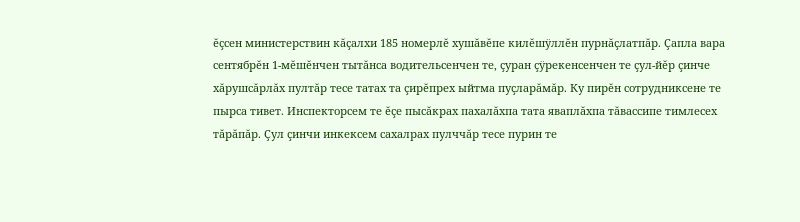ĕçсен министерствин кăçалхи 185 номерлĕ хушăвĕпе килĕшÿллĕн пурнăçлатпăр. Çапла вара сентябрĕн 1-мĕшĕнчен тытăнса водительсенчен те, çуран çÿрекенсенчен те çул-йĕр çинче хăрушсăрлăх пултăр тесе татах та çирĕпрех ыйтма пуçларăмăр. Ку пирĕн сотрудниксене те пырса тивет. Инспекторсем те ĕçе пысăкрах пахалăхпа тата яваплăхпа тăвассипе тимлесех тăрăпăр. Çул çинчи инкексем сахалрах пулччăр тесе пурин те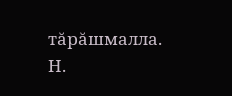тăрăшмалла.
Н.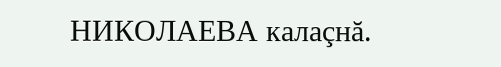НИКОЛАЕВА калаçнă.